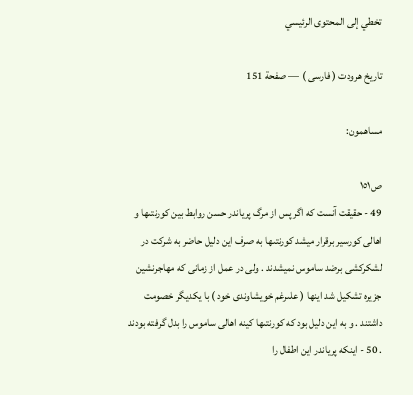تخطي إلى المحتوى الرئيسي

تاريخ هرودت ( فارسى ) — صفحة 151

مساهمون:

ص١٥١
49 - حقيقت آنست كه اگر پس از مرگ پرياندر حسن روابط بين كورنتىها و اهالى كورسير برقرار ميشد كورنتىها به صرف اين دليل حاضر به شركت در لشكركشى برضد ساموس نميشدند . ولى در عمل از زمانى كه مهاجرنشين جزيره تشكيل شد اينها ( علىرغم خويشاوندى خود ) با يكديگر خصومت داشتند . و به اين دليل بود كه كورنتىها كينه اهالى ساموس را بدل گرفته بودند . 50 - اينكه پرياندر اين اطفال را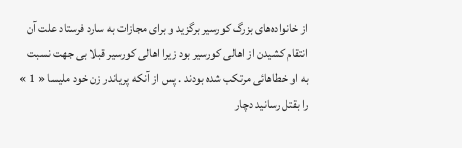از خانواده‌هاى بزرگ كورسير برگزيد و براى مجازات به سارد فرستاد علت آن انتقام كشيدن از اهالى كورسير بود زيرا اهالى كورسير قبلا بى جهت نسبت به او خطاهائى مرتكب شده بودند . پس از آنكه پرياندر زن خود مليسا « 1 » را بقتل رسانيد دچار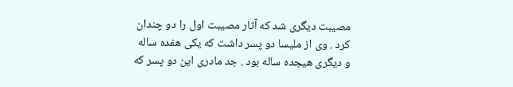مصيبت ديگرى شد كه آثار مصيبت اول را دو چندان كرد . وى از مليسا دو پسر داشت كه يكى هفده ساله و ديگرى هيجده ساله بود . جد مادرى اين دو پسر كه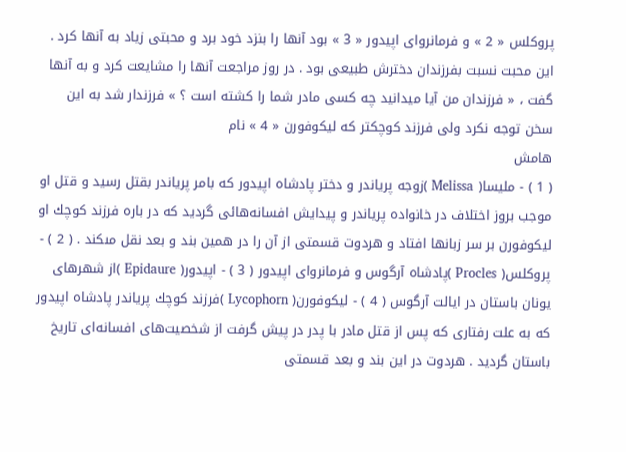پروكلس « 2 » و فرمانرواى اپيدور « 3 » بود آنها را بنزد خود برد و محبتى زياد به آنها كرد . اين محبت نسبت بفرزندان دخترش طبيعى بود . در روز مراجعت آنها را مشايعت كرد و به آنها گفت ، « فرزندان من آيا ميدانيد چه كسى مادر شما را كشته است ؟ » فرزندار شد به اين سخن توجه نكرد ولى فرزند كوچكتر كه ليكوفورن « 4 » نام
هامش
( 1 ) - مليسا( Melissa )زوجه پرياندر و دختر پادشاه اپيدور كه بامر پرياندر بقتل رسيد و قتل او موجب بروز اختلاف در خانواده پرياندر و پيدايش افسانه‌هائى گرديد كه در باره فرزند كوچك او ليكوفورن بر سر زبانها افتاد و هردوت قسمتى از آن را در همين بند و بعد نقل مىكند . ( 2 ) - پروكلس( Procles )پادشاه آرگوس و فرمانرواى اپيدور ( 3 ) - اپيدور( Epidaure )از شهرهاى يونان باستان در ايالت آرگوس ( 4 ) - ليكوفورن( Lycophorn )فرزند كوچك پرياندر پادشاه اپيدور كه به علت رفتارى كه پس از قتل مادر با پدر در پيش گرفت از شخصيت‌هاى افسانه‌اى تاريخ باستان گرديد . هردوت در اين بند و بعد قسمتى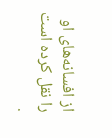از افسانه‌هاى او را نقل كرده است .